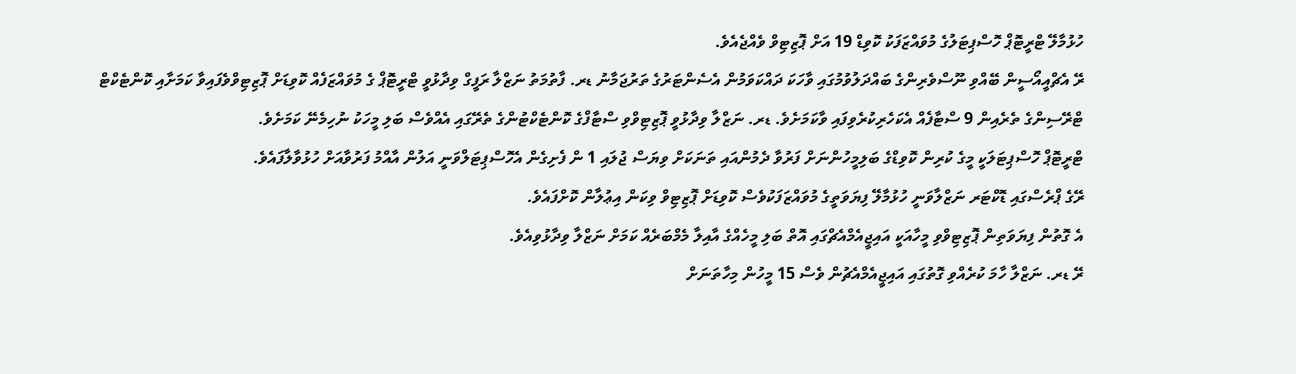ހުޅުމާލޭ ޓްރީޓޮޕް ހޮސްޕިޓަލުގެ މުވައްޒަފަކު ކޮވިޑް 19 އަށް ޕޮޒިޓިވް ވެއްޖެއެވެ.
ރޭ އެޗްއީއޯސީން ބޭއްވި ނޫސްވެރިންގެ ބައްދަލުވުމުގައި ވާހަކަ ދައްކަވަމުން އެސެންޓަރުގެ ތަރުޖަމާނު ޑރ. ފާތުމަތު ނަޒްލާ ރަފީގް ވިދާޅުވީ ޓްރީޓޮޕް ގެ މުވައްޒަފެއް ކޮވިޑަށް ޕޮޒިޓިވްވެފައިވާ ކަމަށާއި ކޮންޓެކްޓް ޓްރޭސިންގެ ތެރެއިން 9 ސްޓާފެއް އެކަހެރިކުރެވިފައި ވާކަމަށެވެ. ޑރ. ނަޒްލާ ވިދާޅުވީ ޕޮޒިޓިވްވި ސްޓާފްގެ ކޮންޓެކްޓުންގެ ތެރޭގައި އެއްވެސް ބަލި މީހަކު ނުހިމެނޭ ކަމަށެވެ.
ޓްރީޓޮޕް ހޮސްޕިޓަލަކީ މީގެ ކުރިން ކޮވިޑްގެ ބަލިމީހުންނަށް ފަރުވާ ދެމުންއައި ތަނަކަށް ވިޔަސް ޖުލައި 1 ން ފެށިގެން އެހޮސްޕިޓަލްވަނީ އަލުން އާއްމު ފަރުވާއަށް ހުޅުވާލާފައެވެ.
ރޭގެ ޕްރެސްގައި ޑޮކްޓަރ ނަޒްލާވަނީ ހުޅުމާލޭ ފިޔަވަތީގެ މުވައްޒަފަކުވެސް ކޮވިޑަށް ޕޮޒިޓިވް ވިކަން އިޢުލާން ކޮށްފައެވެ.
އެ ގޮތުން ފިޔަވަތިން ޕޮޒިޓިވްވި މީހާއަކީ އައިޖީއެމްއެޗްގައި އޮތް ބަލި މީހެއްގެ އާއިލާ މެމްބަރެއް ކަމަށް ނަޒްލާ ވިދާޅުވިއެވެ.
ރޭ ޑރ. ނަޒްލާ ހާމަ ކުރެއްވި ގޮތުގައި އައިޖީއެމްއެޗުން ވެސް 15 މީހުން މިހާތަނަށް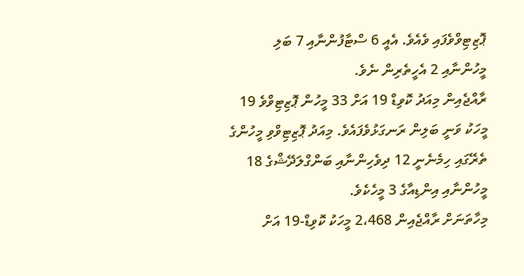ޕޮޒިޓިވްވެފައި ވެއެވެ. އެއީ 6 ސްޓާފުންނާއި 7 ބަލި މީހުންނާއި 2 އެހީތެރިން ނެވެ.
ރާއްޖެއިން މިއަދު ކޮވިޑް 19 އަށް 33 މީހުން ޕޮޒިޓިވްވެ 19 މީހަކު ވަނީ ބަލިން ރަނގަޅުވެފައެވެ. މިއަދު ޕޮޒިޓިވްވި މީހުންގެ ތެރޭގައި ހިމެނެނީ 12 ދިވެހިންނާއި ބަންގްލަދޭޝްގެ 18 މީހުންނާއި އިންޑިއާގެ 3 މީހެކެވެ.
މިހާތަނަށް ރާއްޖެއިން 2،468 މީހަކު ކޮވިޑް-19 އަށް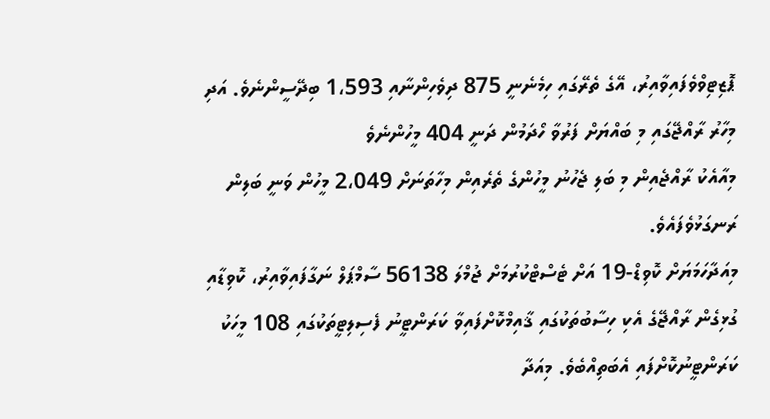ޕޮޒިޓިވްވެފައިވާއިރު، އޭގެ ތެރޭގައި ހިމެނެނީ 875 ދިވެހިންނާއި 1،593 ބިދޭސީންނެވެ. އަދި މިހާރު ރާއްޖޭގައި މި ބައްޔަށް ފަރުވާ ހޯދަމުން ދަނީ 404 މީހުންނެވެ
މިއާއެކު ރާއްޖެއިން މި ބަލި ޖެހުނު މީހުންގެ ތެރެއިން މިހާތަނަށް 2،049 މީހުން ވަނީ ބަލިން ރަނގަޅުވެފައެވެ.
މިއަދާހަމަޔަށް ކޮވިޑް-19 އަށް ޓެސްޓްކުރުމަށް ޖުމްލަ 56138 ސާމްޕަލް ނަގާފައިވާއިރު، ކޮވިޑާއި ގުޅިގެން ރާއްޖޭގެ އެކި ހިސާބުތަކުގައި ޤާއިމްކޮށްފައިވާ ކަރަންޓީނު ފެސިލިޓީތަކުގައި 108 މީހަކު ކަރަންޓީނުކޮށްފައި އެބަތިއްބެވެ. މިއަދާ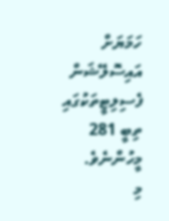ހަމަޔަށް އައިސޮލޭޝަން ފެސިލިޓީތަކުގައި ތިބީ 281 މީހުންނެވެ.
މި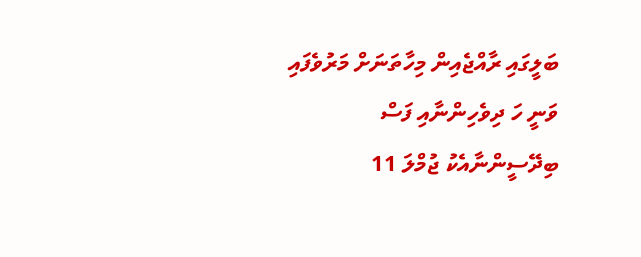ބަލީގައި ރާއްޖެއިން މިހާތަނަށް މަރުވެފައި ވަނީ ހަ ދިވެހިންނާއި ފަސް ބިދޭސީންނާއެކު ޖުމްލަ 11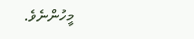މީހުންނެވެ.